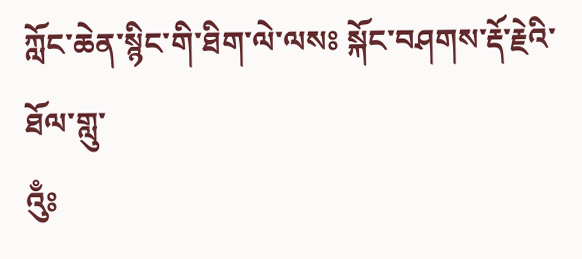ཀློང་ཆེན་སྙིང་གི་ཐིག་ལེ་ལསཿ སྐོང་བཤགས་རྡོ་རྗེའི་ཐོལ་གླུ་
འུྃཿ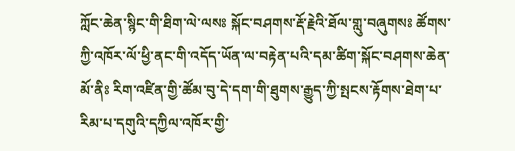ཀློང་ཆེན་སྙིང་གི་ཐིག་ལེ་ལསཿ སྐོང་བཤགས་རྡོ་རྗེའི་ཐོལ་གླུ་བཞུགསཿ ཚོགས་ཀྱི་འཁོར་ལོ་ཕྱི་ནང་གི་འདོད་ཡོན་ལ་བརྟེན་པའི་དམ་ཚིག་སྐོང་བཤགས་ཆེན་མོ་ནིཿ རིག་འཛིན་གྱི་ཚོམ་བུ་དེ་དག་གི་ཐུགས་རྒྱུད་ཀྱི་སྤངས་རྟོགས་ཐེག་པ་རིམ་པ་དགུའི་དཀྱིལ་འཁོར་གྱི་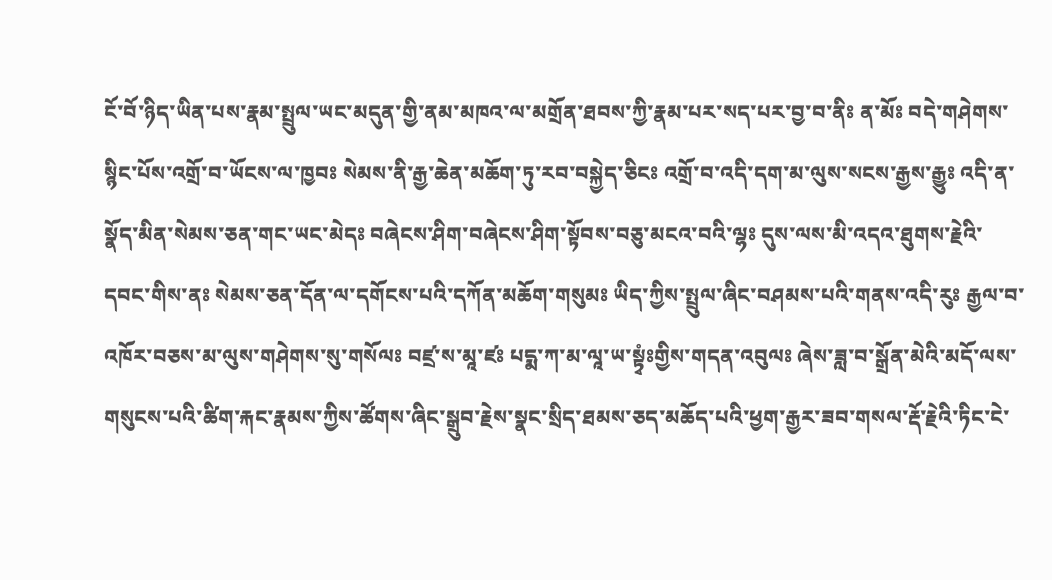ངོ་བོ་ཉིད་ཡིན་པས་རྣམ་སྤྲུལ་ཡང་མདུན་གྱི་ནམ་མཁའ་ལ་མགྲོན་ཐབས་ཀྱི་རྣམ་པར་སད་པར་བྱ་བ་ནིཿ ན་མོཿ བདེ་གཤེགས་སྙིང་པོས་འགྲོ་བ་ཡོངས་ལ་ཁྱབཿ སེམས་ནི་རྒྱ་ཆེན་མཆོག་ཏུ་རབ་བསྐྱེད་ཅིངཿ འགྲོ་བ་འདི་དག་མ་ལུས་སངས་རྒྱས་རྒྱུཿ འདི་ན་སྣོད་མིན་སེམས་ཅན་གང་ཡང་མེདཿ བཞེངས་ཤིག་བཞེངས་ཤིག་སྟོབས་བཅུ་མངའ་བའི་ལྷཿ དུས་ལས་མི་འདའ་ཐུགས་རྗེའི་དབང་གིས་ནཿ སེམས་ཅན་དོན་ལ་དགོངས་པའི་དཀོན་མཆོག་གསུམཿ ཡིད་ཀྱིས་སྤྲུལ་ཞིང་བཤམས་པའི་གནས་འདི་རུཿ རྒྱལ་བ་འཁོར་བཅས་མ་ལུས་གཤེགས་སུ་གསོལཿ བཛྲ་ས་མཱ་ཛཿ པདྨ་ཀ་མ་ལཱ་ཡ་སྟྭཾཿགྱིས་གདན་འབུལཿ ཞེས་ཟླ་བ་སྒྲོན་མེའི་མདོ་ལས་གསུངས་པའི་ཚིག་རྐང་རྣམས་ཀྱིས་ཚོགས་ཞིང་སྒྲུབ་རྗེས་སྣང་སྲིད་ཐམས་ཅད་མཆོད་པའི་ཕྱག་རྒྱར་ཟབ་གསལ་རྡོ་རྗེའི་ཏིང་ངེ་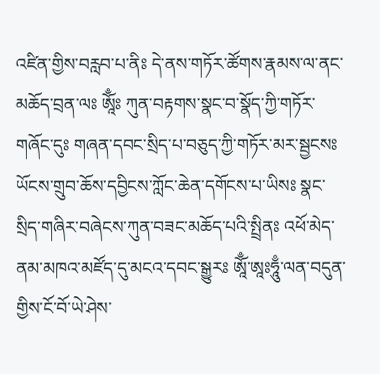འཛིན་གྱིས་བརླབ་པ་ནིཿ དེ་ནས་གཏོར་ཚོགས་རྣམས་ལ་ནང་མཆོད་བྲན་ལཿ ཨཱོྃཿ ཀུན་བརྟགས་སྣང་བ་སྣོད་ཀྱི་གཏོར་གཞོང་དུཿ གཞན་དབང་སྲིད་པ་བཅུད་ཀྱི་གཏོར་མར་སྦྱངསཿ ཡོངས་གྲུབ་ཆོས་དབྱིངས་ཀློང་ཆེན་དགོངས་པ་ཡིསཿ སྣང་སྲིད་གཞིར་བཞེངས་ཀུན་བཟང་མཆོད་པའི་སྤྲིནཿ འཕོ་མེད་ནམ་མཁའ་མཛོད་དུ་མངའ་དབང་སྒྱུརཿ ཨཱོྃ་ཨཱཿཧཱུྃ་ལན་བདུན་གྱིས་ངོ་བོ་ཡེ་ཤེས་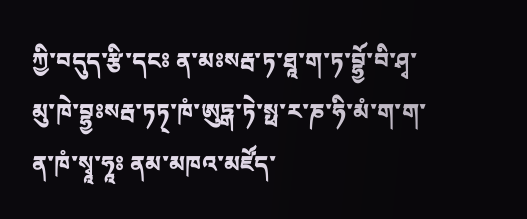ཀྱི་བདུད་རྩི་དངཿ ན་མཿསརྦ་ཏ་ཐཱ་ག་ཏ་བྷྱོ་བི་ཤྭ་མུ་ཁེ་བྷྱཿསརྦ་ཏཏ྄་ཁཾ་ཨུཏྒ་ཏེ་སྥ་ར་ཎ་ཧི་མཾ་ག་ག་ན་ཁཾ་སྭཱ་ཧཱཿ ནམ་མཁའ་མཛོད་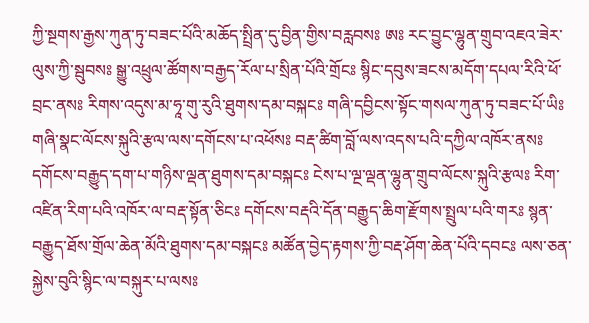ཀྱི་སྔགས་རྒྱས་ཀུན་ཏུ་བཟང་པོའི་མཆོད་སྤྲིན་དུ་བྱིན་གྱིས་བརླབསཿ ཨཿ རང་བྱུང་ལྷུན་གྲུབ་འཇའ་ཟེར་ལུས་ཀྱི་སྦུབསཿ སྒྱུ་འཕྲུལ་ཚོགས་བརྒྱད་རོལ་པ་སྲིན་པོའི་གྲོངཿ སྙིང་དབུས་ཟངས་མདོག་དཔལ་རིའི་ཕོ་བྲང་ནསཿ རིགས་འདུས་མ་ཧཱ་གུ་རུའི་ཐུགས་དམ་བསྐངཿ གཞི་དབྱིངས་སྟོང་གསལ་ཀུན་ཏུ་བཟང་པོ་ཡིཿ གཞི་སྣང་ལོངས་སྐུའི་རྩལ་ལས་དགོངས་པ་འཕོསཿ བརྡ་ཚིག་བློ་ལས་འདས་པའི་དཀྱིལ་འཁོར་ནསཿ དགོངས་བརྒྱུད་དག་པ་གཉིས་ལྡན་ཐུགས་དམ་བསྐངཿ ངེས་པ་ལྔ་ལྡན་ལྷུན་གྲུབ་ལོངས་སྐུའི་རྩལཿ རིག་འཛིན་རིག་པའི་འཁོར་ལ་བརྡ་སྟོན་ཅིངཿ དགོངས་བརྡའི་དོན་བརྒྱུད་ཆིག་རྫོགས་སྤྲུལ་པའི་གརཿ སྙན་བརྒྱུད་ཐོས་གྲོལ་ཆེན་མོའི་ཐུགས་དམ་བསྐངཿ མཚོན་བྱེད་རྟགས་ཀྱི་བརྡ་ཤོག་ཆེན་པོའི་དབངཿ ལས་ཅན་སྐྱེས་བུའི་སྙིང་ལ་བསྐུར་པ་ལསཿ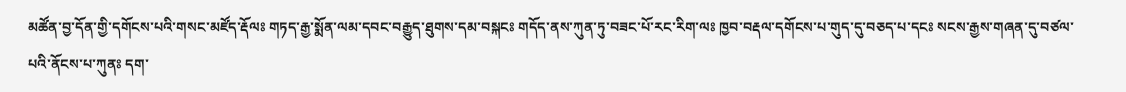མཚོན་བྱ་དོན་གྱི་དགོངས་པའི་གསང་མཛོད་རྡོལཿ གཏད་རྒྱ་སྨོན་ལམ་དབང་བརྒྱུད་ཐུགས་དམ་བསྐངཿ གདོད་ནས་ཀུན་ཏུ་བཟང་པོ་རང་རིག་ལཿ ཁྱབ་བརྡལ་དགོངས་པ་གུད་དུ་བཅད་པ་དངཿ སངས་རྒྱས་གཞན་དུ་བཙལ་པའི་ནོངས་པ་ཀུནཿ དག་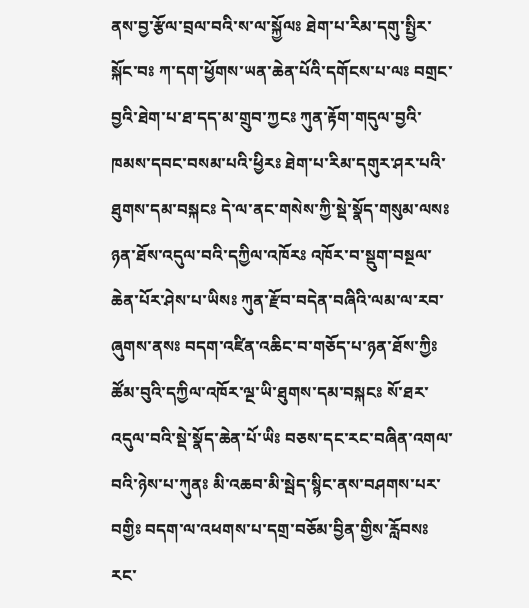ནས་བྱ་རྩོལ་བྲལ་བའི་ས་ལ་སྐྱོལཿ ཐེག་པ་རིམ་དགུ་སྤྱིར་སྐོང་བཿ ཀ་དག་ཕྱོགས་ཡན་ཆེན་པོའི་དགོངས་པ་ལཿ བགྲང་བྱའི་ཐེག་པ་ཐ་དད་མ་གྲུབ་ཀྱངཿ ཀུན་རྟོག་གདུལ་བྱའི་ཁམས་དབང་བསམ་པའི་ཕྱིརཿ ཐེག་པ་རིམ་དགུར་ཤར་པའི་ཐུགས་དམ་བསྐངཿ དེ་ལ་ནང་གསེས་ཀྱི་སྡེ་སྣོད་གསུམ་ལསཿ ཉན་ཐོས་འདུལ་བའི་དཀྱིལ་འཁོརཿ འཁོར་བ་སྡུག་བསྔལ་ཆེན་པོར་ཤེས་པ་ཡིསཿ ཀུན་རྫོབ་བདེན་བཞིའི་ལམ་ལ་རབ་ཞུགས་ནསཿ བདག་འཛིན་འཆིང་བ་གཅོད་པ་ཉན་ཐོས་ཀྱིཿ ཚོམ་བུའི་དཀྱིལ་འཁོར་ལྔ་ཡི་ཐུགས་དམ་བསྐངཿ སོ་ཐར་འདུལ་བའི་སྡེ་སྣོད་ཆེན་པོ་ཡིཿ བཅས་དང་རང་བཞིན་འགལ་བའི་ཉེས་པ་ཀུནཿ མི་འཆབ་མི་སྦེད་སྙིང་ནས་བཤགས་པར་བགྱིཿ བདག་ལ་འཕགས་པ་དགྲ་བཅོམ་བྱིན་གྱིས་རློབསཿ རང་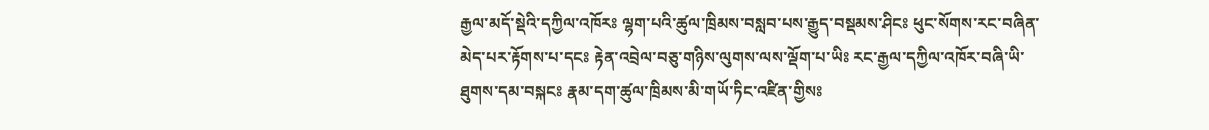རྒྱལ་མདོ་སྡེའི་དཀྱིལ་འཁོརཿ ལྷག་པའི་ཚུལ་ཁྲིམས་བསླབ་པས་རྒྱུད་བསྡམས་ཤིངཿ ཕུང་སོགས་རང་བཞིན་མེད་པར་རྟོགས་པ་དངཿ རྟེན་འབྲེལ་བཅུ་གཉིས་ལུགས་ལས་ལྡོག་པ་ཡིཿ རང་རྒྱལ་དཀྱིལ་འཁོར་བཞི་ཡི་ཐུགས་དམ་བསྐངཿ རྣམ་དག་ཚུལ་ཁྲིམས་མི་གཡོ་ཏིང་འཛིན་གྱིསཿ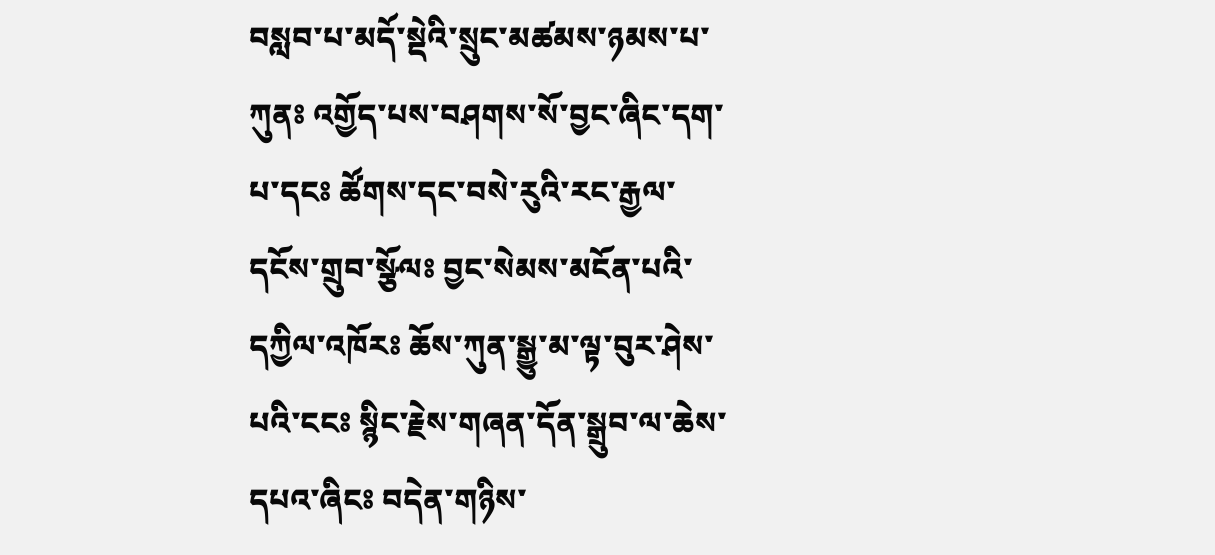བསླབ་པ་མདོ་སྡེའི་སྲུང་མཚམས་ཉམས་པ་ཀུནཿ འགྱོད་པས་བཤགས་སོ་བྱང་ཞིང་དག་པ་དངཿ ཚོགས་དང་བསེ་རུའི་རང་རྒྱལ་དངོས་གྲུབ་སྩོལཿ བྱང་སེམས་མངོན་པའི་དཀྱིལ་འཁོརཿ ཆོས་ཀུན་སྒྱུ་མ་ལྟ་བུར་ཤེས་པའི་ངངཿ སྙིང་རྗེས་གཞན་དོན་སྒྲུབ་ལ་ཆེས་དཔའ་ཞིངཿ བདེན་གཉིས་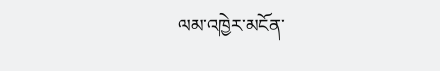ལམ་འཁྱེར་མངོན་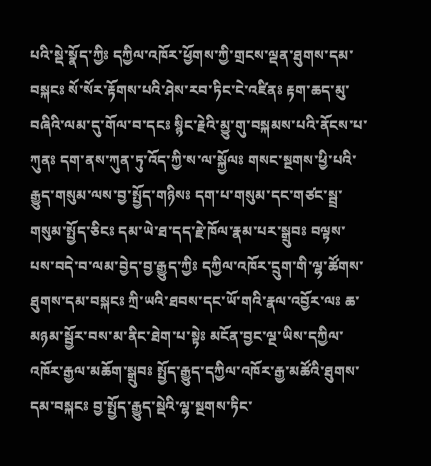པའི་སྡེ་སྣོད་ཀྱིཿ དཀྱིལ་འཁོར་ཕྱོགས་ཀྱི་གྲངས་ལྡན་ཐུགས་དམ་བསྐངཿ སོ་སོར་རྟོགས་པའི་ཤེས་རབ་ཏིང་ངེ་འཛིནཿ རྟག་ཆད་མུ་བཞིའི་ལམ་དུ་གོལ་བ་དངཿ སྙིང་རྗེའི་མྱུ་གུ་བསྐམས་པའི་ནོངས་པ་ཀུནཿ དག་ནས་ཀུན་ཏུ་འོད་ཀྱི་ས་ལ་སྐྱོལཿ གསང་སྔགས་ཕྱི་པའི་རྒྱུད་གསུམ་ལས་བྱ་སྤྱོད་གཉིསཿ དག་པ་གསུམ་དང་གཙང་སྦྲ་གསུམ་སྤྱོད་ཅིངཿ དམ་ཡེ་ཐ་དད་རྗེ་ཁོལ་རྣམ་པར་སྒྲུབཿ བལྟས་པས་བདེ་བ་ལམ་བྱེད་བྱ་རྒྱུད་ཀྱིཿ དཀྱིལ་འཁོར་དྲུག་གི་ལྷ་ཚོགས་ཐུགས་དམ་བསྐངཿ ཀྲི་ཡའི་ཐབས་དང་ཡོ་གའི་རྣལ་འབྱོར་ལཿ ཆ་མཉམ་སྦྱོར་བས་མ་ནིང་ཐེག་པ་སྟེཿ མངོན་བྱང་ལྔ་ཡིས་དཀྱིལ་འཁོར་རྒྱལ་མཆོག་སྒྲུབཿ སྤྱོད་རྒྱུད་དཀྱིལ་འཁོར་རྒྱ་མཚོའི་ཐུགས་དམ་བསྐངཿ བྱ་སྤྱོད་རྒྱུད་སྡེའི་ལྷ་སྔགས་ཏིང་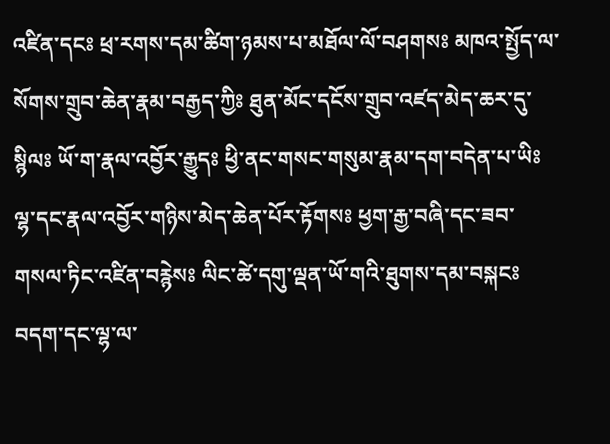འཛིན་དངཿ ཕྲ་རགས་དམ་ཚིག་ཉམས་པ་མཐོལ་ལོ་བཤགསཿ མཁའ་སྤྱོད་ལ་སོགས་གྲུབ་ཆེན་རྣམ་བརྒྱད་ཀྱིཿ ཐུན་མོང་དངོས་གྲུབ་འཛད་མེད་ཆར་དུ་སྙིལཿ ཡོ་ག་རྣལ་འབྱོར་རྒྱུདཿ ཕྱི་ནང་གསང་གསུམ་རྣམ་དག་བདེན་པ་ཡིཿ ལྷ་དང་རྣལ་འབྱོར་གཉིས་མེད་ཆེན་པོར་རྟོགསཿ ཕྱག་རྒྱ་བཞི་དང་ཟབ་གསལ་ཏིང་འཛིན་བརྙེསཿ ལིང་ཚེ་དགུ་ལྡན་ཡོ་གའི་ཐུགས་དམ་བསྐངཿ བདག་དང་ལྷ་ལ་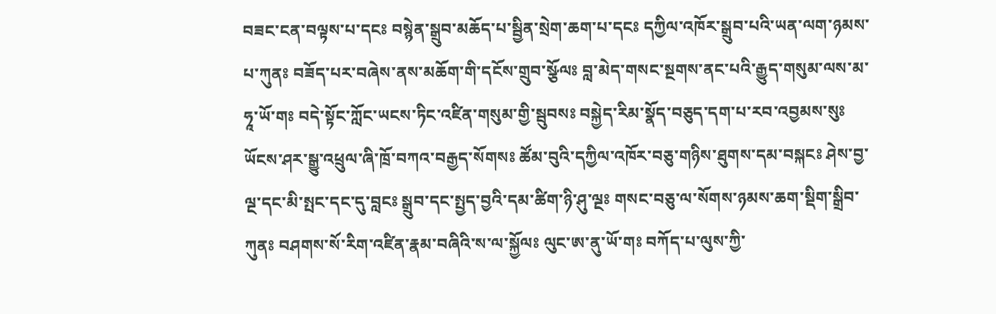བཟང་ངན་བལྟས་པ་དངཿ བསྙེན་སྒྲུབ་མཆོད་པ་སྦྱིན་སྲེག་ཆག་པ་དངཿ དཀྱིལ་འཁོར་སྒྲུབ་པའི་ཡན་ལག་ཉམས་པ་ཀུནཿ བཟོད་པར་བཞེས་ནས་མཆོག་གི་དངོས་གྲུབ་སྩོལཿ བླ་མེད་གསང་སྔགས་ནང་པའི་རྒྱུད་གསུམ་ལས་མ་ཧཱ་ཡོ་གཿ བདེ་སྟོང་ཀློང་ཡངས་ཏིང་འཛིན་གསུམ་གྱི་སྦུབསཿ བསྐྱེད་རིམ་སྣོད་བཅུད་དག་པ་རབ་འབྱམས་སུཿ ཡོངས་ཤར་སྒྱུ་འཕྲུལ་ཞི་ཁྲོ་བཀའ་བརྒྱད་སོགསཿ ཚོམ་བུའི་དཀྱིལ་འཁོར་བཅུ་གཉིས་ཐུགས་དམ་བསྐངཿ ཤེས་བྱ་ལྔ་དང་མི་སྤང་དང་དུ་བླངཿ སྒྲུབ་དང་སྤྱད་བྱའི་དམ་ཚིག་ཉི་ཤུ་ལྔཿ གསང་བཅུ་ལ་སོགས་ཉམས་ཆག་སྡིག་སྒྲིབ་ཀུནཿ བཤགས་སོ་རིག་འཛིན་རྣམ་བཞིའི་ས་ལ་སྐྱོལཿ ལུང་ཨ་ནུ་ཡོ་གཿ བཀོད་པ་ལུས་ཀྱི་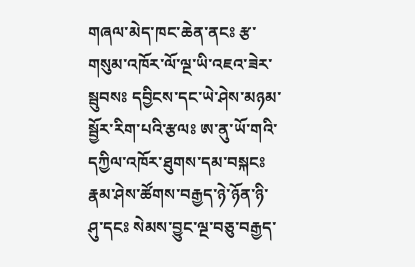གཞལ་མེད་ཁང་ཆེན་ནངཿ རྩ་གསུམ་འཁོར་ལོ་ལྔ་ཡི་འཇའ་ཟེར་སྦུབསཿ དབྱིངས་དང་ཡེ་ཤེས་མཉམ་སྦྱོར་རིག་པའི་རྩལཿ ཨ་ནུ་ཡོ་གའི་དཀྱིལ་འཁོར་ཐུགས་དམ་བསྐངཿ རྣམ་ཤེས་ཚོགས་བརྒྱད་ཉེ་ཉོན་ཉི་ཤུ་དངཿ སེམས་བྱུང་ལྔ་བཅུ་བརྒྱད་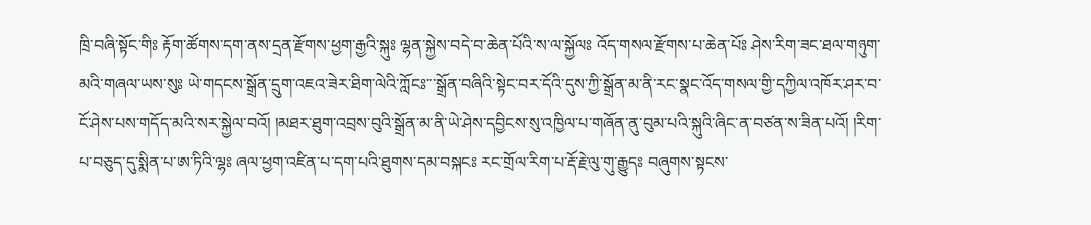ཁྲི་བཞི་སྟོང་གིཿ རྟོག་ཚོགས་དག་ནས་དྲན་རྫོགས་ཕྱག་རྒྱའི་སྐུཿ ལྷན་སྐྱེས་བདེ་བ་ཆེན་པོའི་ས་ལ་སྐྱོལཿ འོད་གསལ་རྫོགས་པ་ཆེན་པོཿ ཤེས་རིག་ཟང་ཐལ་གཉུག་མའི་གཞལ་ཡས་སུཿ ཡེ་གདངས་སྒྲོན་དྲུག་འཇའ་ཟེར་ཐིག་ལེའི་ཀློངཿ་་་སྒྲོན་བཞིའི་སྟེང་བར་དོའི་དུས་ཀྱི་སྒྲོན་མ་ནི་རང་སྣང་འོད་གསལ་གྱི་དཀྱིལ་འཁོར་ཤར་བ་ངོ་ཤེས་པས་གདོད་མའི་སར་སྐྱེལ་བའོ། །མཐར་ཐུག་འབྲས་བུའི་སྒྲོན་མ་ནི་ཡེ་ཤེས་དབྱིངས་སུ་འཁྱིལ་པ་གཞོན་ནུ་བུམ་པའི་སྐུའི་ཞིང་ན་བཙན་ས་ཟིན་པའོ། །རིག་པ་བཅུད་དུ་སྨིན་པ་ཨ་ཏིའི་ལྷཿ ཞལ་ཕྱག་འཛིན་པ་དག་པའི་ཐུགས་དམ་བསྐངཿ རང་གྲོལ་རིག་པ་རྡོ་རྗེ་ལུ་གུ་རྒྱུདཿ བཞུགས་སྟངས་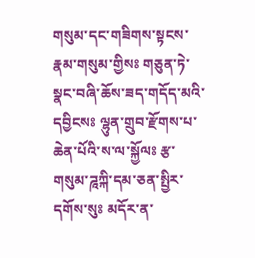གསུམ་དང་གཟིགས་སྟངས་རྣམ་གསུམ་གྱིསཿ གཅུན་ཏེ་སྣང་བཞི་ཆོས་ཟད་གདོད་མའི་དབྱིངསཿ ལྷུན་གྲུབ་རྫོགས་པ་ཆེན་པོའི་ས་ལ་སྐྱོལཿ རྩ་གསུམ་ཌཱཀྐི་དམ་ཅན་སྤྱིར་དགོས་སུཿ མདོར་ན་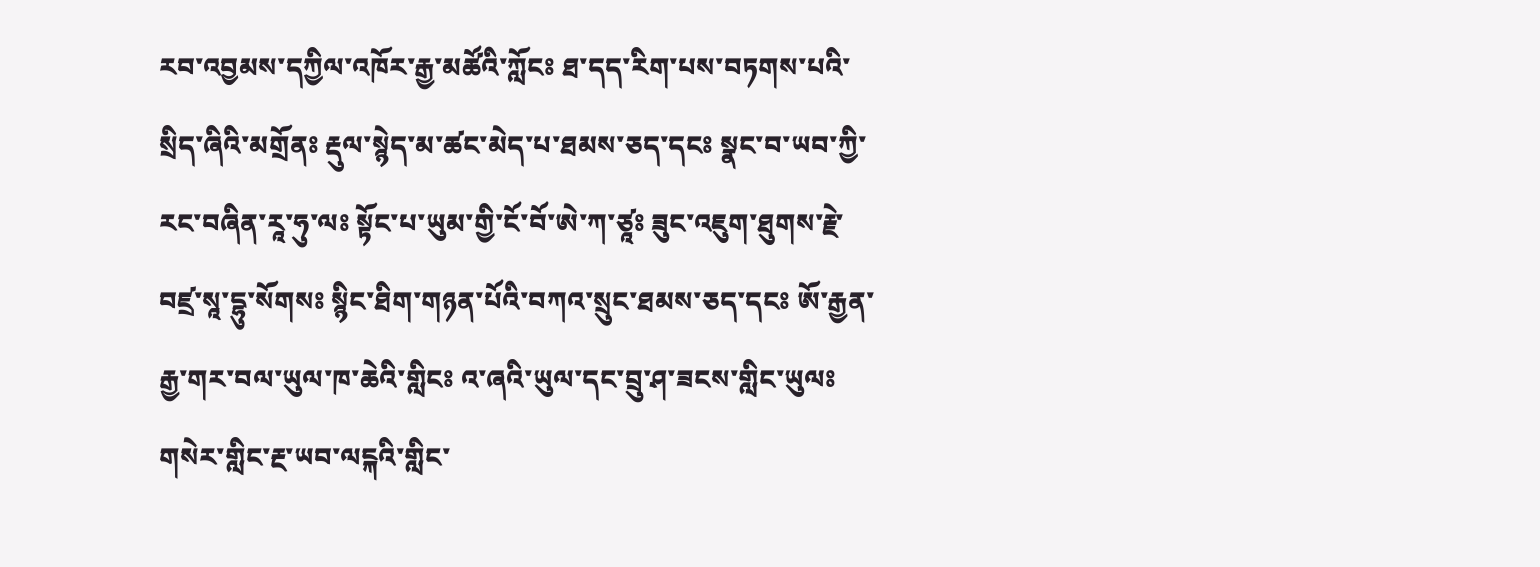རབ་འབྱམས་དཀྱིལ་འཁོར་རྒྱ་མཚོའི་ཀློངཿ ཐ་དད་རིག་པས་བཏགས་པའི་སྲིད་ཞིའི་མགྲོནཿ རྡུལ་སྙེད་མ་ཚང་མེད་པ་ཐམས་ཅད་དངཿ སྣང་བ་ཡབ་ཀྱི་རང་བཞིན་རཱ་ཧུ་ལཿ སྟོང་པ་ཡུམ་གྱི་ངོ་བོ་ཨེ་ཀ་ཙཱཿ ཟུང་འཇུག་ཐུགས་རྗེ་བཛྲ་སཱ་དྷུ་སོགསཿ སྙིང་ཐིག་གཉན་པོའི་བཀའ་སྲུང་ཐམས་ཅད་དངཿ ཨོ་རྒྱན་རྒྱ་གར་བལ་ཡུལ་ཁ་ཆེའི་གླིངཿ འ་ཞའི་ཡུལ་དང་བྲུ་ཤ་ཟངས་གླིང་ཡུལཿ གསེར་གླིང་རྔ་ཡབ་ལངྐའི་གླིང་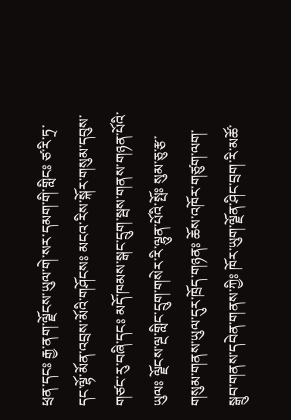ཕྲན་དངཿ རྒྱ་ནག་ལྗོངས་ཡུལ་གེ་སར་དམག་གི་གླིངཿ ཙ་རི་ཏྲ་དང་ལྷོ་མོན་འབྲས་མོའི་གཤོངསཿ མངའ་རིས་སྐོར་གསུམ་དབུས་གཙང་རུ་བཞི་དངཿ མདོ་ཁམས་སྒང་དྲུག་སྦས་གནས་གཉན་པོའི་ཡུལཿ ལྗོངས་ལྔ་གླིང་དྲུག་གསེར་རི་ལྷུན་པོའི་སྤོཿ སུམ་ཅུ་རྩ་གསུམ་གནས་ཡུལ་དུར་ཁྲོད་གཉནཿ ཆོས་འཁོར་གཙུག་ལག་སྒྲུབ་གནས་དབེན་གནས་ཀྱིཿ ཁོར་ཡུག་ལྗོན་ཤིང་བྲག་རི་མཚོ་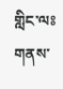གླིང་ལཿ གནས་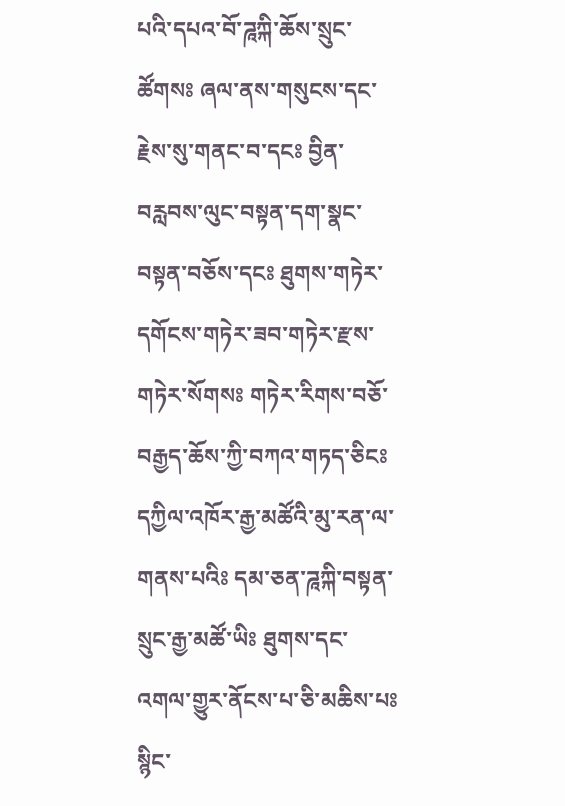པའི་དཔའ་བོ་ཌཱཀྐི་ཆོས་སྲུང་ཚོགསཿ ཞལ་ནས་གསུངས་དང་རྗེས་སུ་གནང་བ་དངཿ བྱིན་བརླབས་ལུང་བསྟན་དག་སྣང་བསྟན་བཅོས་དངཿ ཐུགས་གཏེར་དགོངས་གཏེར་ཟབ་གཏེར་རྫས་གཏེར་སོགསཿ གཏེར་རིགས་བཅོ་བརྒྱད་ཆོས་ཀྱི་བཀའ་གཏད་ཅིངཿ དཀྱིལ་འཁོར་རྒྱ་མཚོའི་མུ་རན་ལ་གནས་པའིཿ དམ་ཅན་ཌཱཀྐི་བསྟན་སྲུང་རྒྱ་མཚོ་ཡིཿ ཐུགས་དང་འགལ་གྱུར་ནོངས་པ་ཅི་མཆིས་པཿ སྙིང་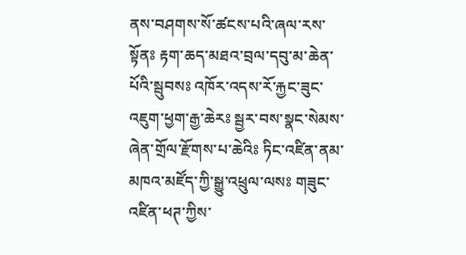ནས་བཤགས་སོ་ཚངས་པའི་ཞལ་རས་སྟོནཿ རྟག་ཆད་མཐའ་བྲལ་དབུ་མ་ཆེན་པོའི་སྦུབསཿ འཁོར་འདས་རོ་རྐྱང་ཟུང་འཇུག་ཕྱག་རྒྱ་ཆེརཿ སྦྱར་བས་སྣང་སེམས་ཞེན་གྲོལ་རྫོགས་པ་ཆེའིཿ ཏིང་འཛིན་ནམ་མཁའ་མཛོད་ཀྱི་སྒྱུ་འཕྲུལ་ལསཿ གཟུང་འཛིན་ཕཊ་ཀྱིས་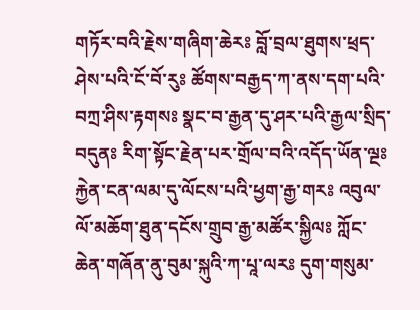གཏོར་བའི་རྗེས་གཞིག་ཆེརཿ བློ་བྲལ་ཐུགས་ཕྲད་ཤེས་པའི་ངོ་བོ་རུཿ ཚོགས་བརྒྱད་ཀ་ནས་དག་པའི་བཀྲ་ཤིས་རྟགསཿ སྣང་བ་རྒྱན་དུ་ཤར་པའི་རྒྱལ་སྲིད་བདུནཿ རིག་སྟོང་རྗེན་པར་གྲོལ་བའི་འདོད་ཡོན་ལྔཿ རྐྱེན་ངན་ལམ་དུ་ལོངས་པའི་ཕྱག་རྒྱ་གརཿ འབུལ་ལོ་མཆོག་ཐུན་དངོས་གྲུབ་རྒྱ་མཚོར་སྐྱིལཿ ཀློང་ཆེན་གཞོན་ནུ་བུམ་སྐུའི་ཀ་པཱ་ལརཿ དུག་གསུམ་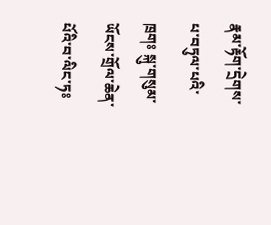རྣམ་རྟོག་དྲེགས་པ་བཏུལ་པའི་ཁྲགཿ སྐུ་གསུམ་ཡོངས་གྲོལ་ཆེན་པོའི་བ་ལིང་ཏཿ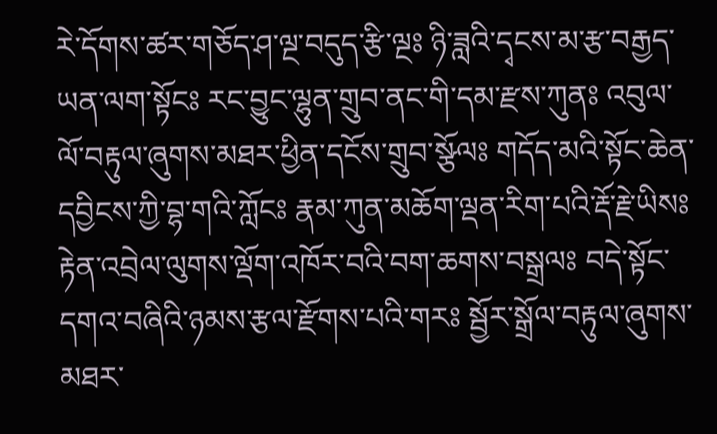རེ་དོགས་ཚར་གཅོད་ཤ་ལྔ་བདུད་རྩི་ལྔཿ ཉི་ཟླའི་དྭངས་མ་རྩ་བརྒྱད་ཡན་ལག་སྟོངཿ རང་བྱུང་ལྷུན་གྲུབ་ནང་གི་དམ་རྫས་ཀུནཿ འབུལ་ལོ་བརྟུལ་ཞུགས་མཐར་ཕྱིན་དངོས་གྲུབ་སྩོལཿ གདོད་མའི་སྟོང་ཆེན་དབྱིངས་ཀྱི་བྷ་གའི་ཀློངཿ རྣམ་ཀུན་མཆོག་ལྡན་རིག་པའི་རྡོ་རྗེ་ཡིསཿ རྟེན་འབྲེལ་ལུགས་ལྡོག་འཁོར་བའི་བག་ཆགས་བསྒྲལཿ བདེ་སྟོང་དགའ་བཞིའི་ཉམས་རྩལ་རྫོགས་པའི་གརཿ སྦྱོར་སྒྲོལ་བརྟུལ་ཞུགས་མཐར་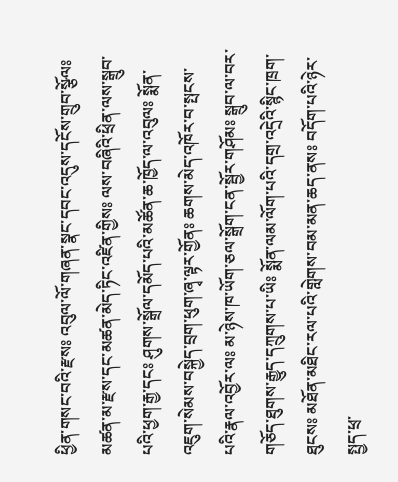ཕྱིན་གསང་བའི་རྫསཿ འབུལ་ལོ་གཞན་སྣང་དབང་འདུས་དངོས་གྲུབ་སྩོལཿ མཚན་མ་རྫས་དང་མཚན་མེད་ཏིང་འཛིན་གྱིསཿ ལས་བཞིའི་ཕྲིན་ལས་སྒྲུབ་པའི་ཕྱག་རྒྱ་དངཿ ཤུགས་སྒྲོལ་དམོད་པའི་མཚོན་ཆ་ཁྱོད་ལ་འབུལཿ སྨོན་འཇུག་སེམས་བསྐྱེད་བྲག་ཕུག་ཞྭ་ལྟར་གྱོནཿ ཆགས་མེད་འཁོར་བ་སྤངས་པའི་རྣལ་འབྱོར་ལཿ མ་ཉེས་ཁ་ཡོག་ཅལ་སྒྲོག་ངན་སྦྱོར་གཤོམཿ སྒྲུབ་ལ་བར་གཅོད་ཐུགས་རྒྱུད་དཀྲུགས་པ་ཡིཿ སྨོན་ལམ་ལོག་པའི་དགྲ་འདྲེའི་སྙིང་ཁྲག་ཐུངསཿ མཐོན་མཐིང་རལ་པའི་གླེགས་བམ་མན་ཆད་ནསཿ བདོག་པའི་ཉེར་སྤྱད་ཕྲ་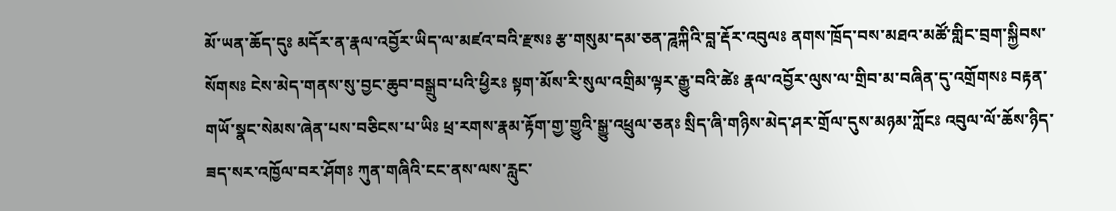མོ་ཡན་ཆོད་དུཿ མདོར་ན་རྣལ་འབྱོར་ཡིད་ལ་མཛའ་བའི་རྫསཿ རྩ་གསུམ་དམ་ཅན་ཌཱཀྐིའི་བླ་རྡོར་འབུལཿ ནགས་ཁྲོད་བས་མཐའ་མཚོ་གླིང་བྲག་སྐྱིབས་སོགསཿ ངེས་མེད་གནས་སུ་བྱང་ཆུབ་བསྒྲུབ་པའི་ཕྱིརཿ སྟག་མོས་རི་སུལ་འགྲིམ་ལྟར་རྒྱུ་བའི་ཚེཿ རྣལ་འབྱོར་ལུས་ལ་གྲིབ་མ་བཞིན་དུ་འགྲོགསཿ བརྟན་གཡོ་སྣང་སེམས་ཞེན་པས་བཅིངས་པ་ཡིཿ ཕྲ་རགས་རྣམ་རྟོག་གྱ་གྱུའི་སྒྱུ་འཕྲུལ་ཅནཿ སྲིད་ཞི་གཉིས་མེད་ཤར་གྲོལ་དུས་མཉམ་ཀློངཿ འབུལ་ལོ་ཆོས་ཉིད་ཟད་སར་འཁྱོལ་བར་ཤོགཿ ཀུན་གཞིའི་ངང་ནས་ལས་རླུང་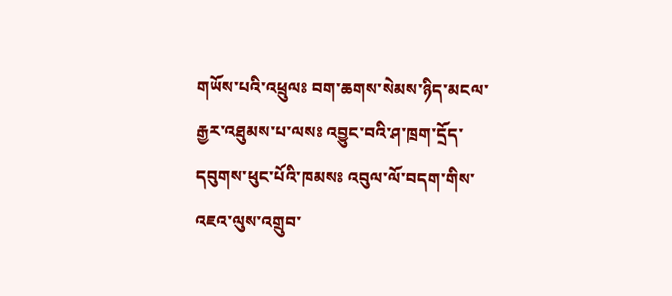གཡོས་པའི་འཕྲུལཿ བག་ཆགས་སེམས་ཉིད་མངལ་རྒྱར་འཐུམས་པ་ལསཿ འབྱུང་བའི་ཤ་ཁྲག་དྲོད་དབུགས་ཕུང་པོའི་ཁམསཿ འབུལ་ལོ་བདག་གིས་འཇའ་ལུས་འགྲུབ་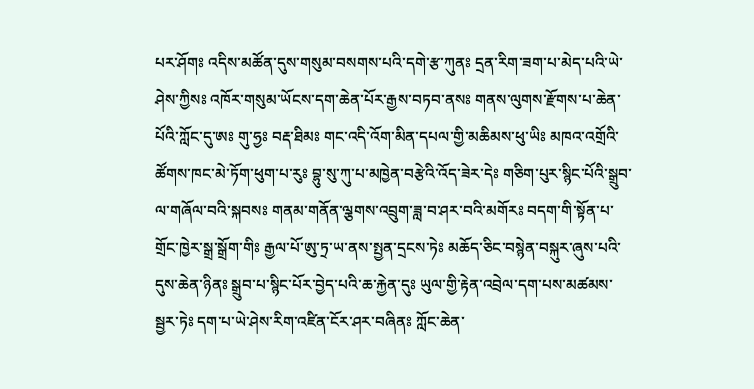པར་ཤོགཿ འདིས་མཚོན་དུས་གསུམ་བསགས་པའི་དགེ་རྩ་ཀུནཿ དྲན་རིག་ཟག་པ་མེད་པའི་ཡེ་ཤེས་ཀྱིསཿ འཁོར་གསུམ་ཡོངས་དག་ཆེན་པོར་རྒྱས་བཏབ་ནསཿ གནས་ལུགས་རྫོགས་པ་ཆེན་པོའི་ཀློང་དུ་ཨཿ གུ་ཧྱཿ བརྡ་ཐིམཿ གང་འདི་འོག་མིན་དཔལ་གྱི་མཆིམས་ཕུ་ཡིཿ མཁའ་འགྲོའི་ཚོགས་ཁང་མེ་ཏོག་ཕུག་པ་རུཿ བྷུ་སུ་ཀུ་པ་མཁྱེན་བརྩེའི་འོད་ཟེར་དེཿ གཅིག་པུར་སྙིང་པོའི་སྒྲུབ་ལ་གཞོལ་བའི་སྐབསཿ གནམ་གནོན་ལྕགས་འབྲུག་ཟླ་བ་ཤར་བའི་མགོརཿ བདག་གི་སྟོན་པ་གྲོང་ཁྱེར་སྒྲ་སྒྲོག་གིཿ རྒྱལ་པོ་ཨུ་ཏྲ་ཡ་ནས་སྤྱན་དྲངས་ཏེཿ མཆོད་ཅིང་བསྙེན་བསྐུར་ཞུས་པའི་དུས་ཆེན་ཉིནཿ སྒྲུབ་པ་སྙིང་པོར་བྱེད་པའི་ཆ་རྐྱེན་དུཿ ཡུལ་གྱི་རྟེན་འབྲེལ་དག་པས་མཚམས་སྦྱར་ཏེཿ དག་པ་ཡེ་ཤེས་རིག་འཛིན་ངོར་ཤར་བཞིནཿ ཀློང་ཆེན་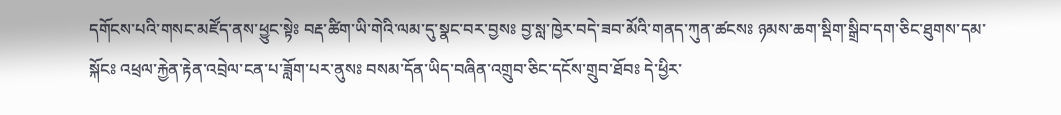དགོངས་པའི་གསང་མཛོད་ནས་ཕྱུང་སྟེཿ བརྡ་ཚིག་ཡི་གེའི་ལམ་དུ་སྣང་བར་བྱསཿ བྱ་སླ་ཁྱེར་བདེ་ཟབ་མོའི་གནད་ཀུན་ཚངསཿ ཉམས་ཆག་སྡིག་སྒྲིབ་དག་ཅིང་ཐུགས་དམ་སྐོངཿ འཕྲལ་རྐྱེན་རྟེན་འབྲེལ་ངན་པ་ཟློག་པར་ནུསཿ བསམ་དོན་ཡིད་བཞིན་འགྲུབ་ཅིང་དངོས་གྲུབ་ཐོབཿ དེ་ཕྱིར་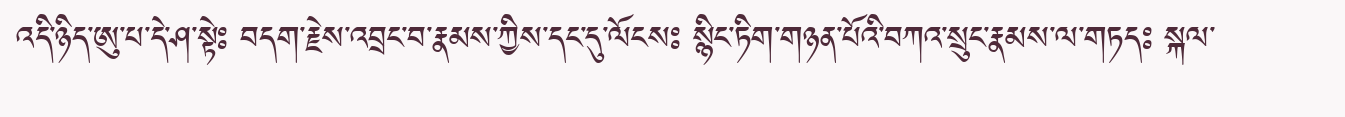འདི་ཉིད་ཨུ་པ་དེ་ཤ་སྟེཿ བདག་རྗེས་འབྲང་བ་རྣམས་ཀྱིས་དང་དུ་ལོངསཿ སྙིང་ཏིག་གཉན་པོའི་བཀའ་སྲུང་རྣམས་ལ་གཏདཿ སྐལ་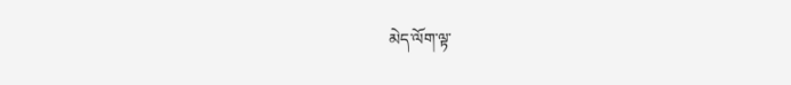མེད་ལོག་ལྟ་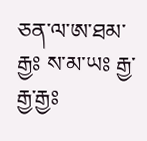ཅན་ལ་ཨ་ཐམ་རྒྱཿ ས་མ་ཡཿ རྒྱ་རྒྱ་རྒྱཿ